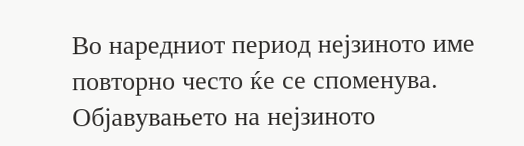Во наредниот период нејзиното име повторно често ќе се споменува. Објавувањето на нејзиното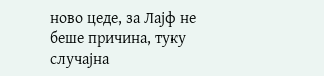ново цеде, за Лајф не беше причина, туку случајна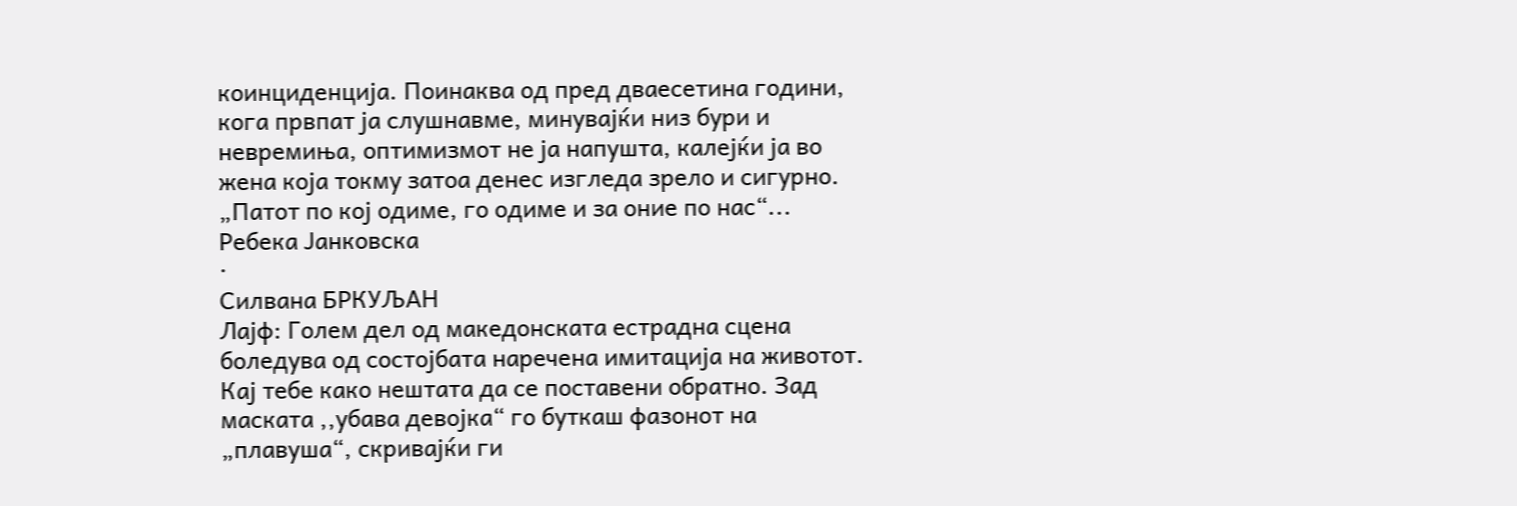коинциденција. Поинаква од пред дваесетина години, кога првпат ја слушнавме, минувајќи низ бури и невремиња, оптимизмот не ја напушта, калејќи ја во жена која токму затоа денес изгледа зрело и сигурно. „Патот по кој одиме, го одиме и за оние по нас“... Ребека Јанковска
·
Силвана БРКУЉАН
Лајф: Голем дел од македонската естрадна сцена боледува од состојбата наречена имитација на животот. Кај тебе како нештата да се поставени обратно. Зад маската ,,убава девојка“ го буткаш фазонот на „плавуша“, скривајќи ги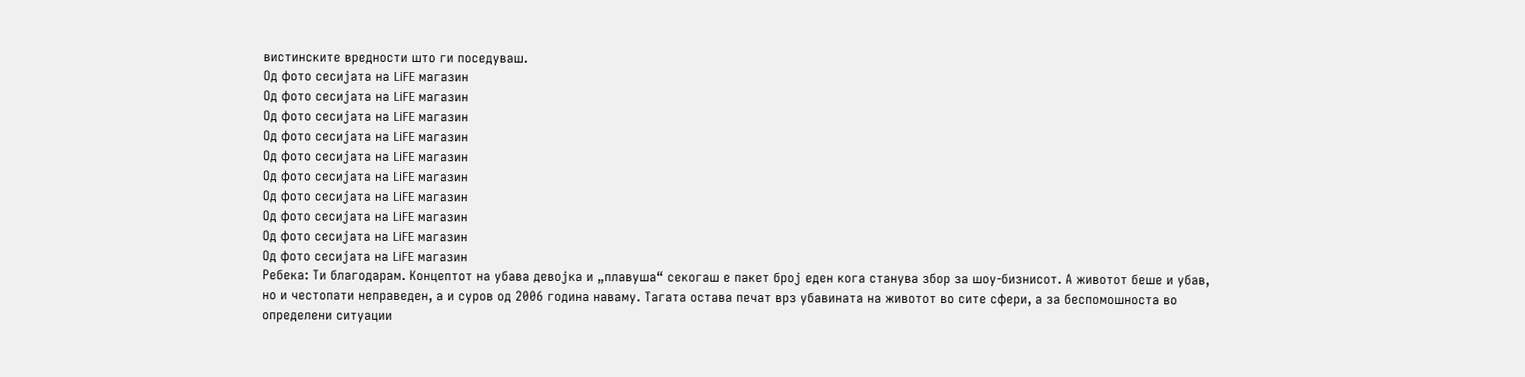вистинските вредности што ги поседуваш.
Од фото сесијата на LiFE магазин
Од фото сесијата на LiFE магазин
Од фото сесијата на LiFE магазин
Од фото сесијата на LiFE магазин
Од фото сесијата на LiFE магазин
Од фото сесијата на LiFE магазин
Од фото сесијата на LiFE магазин
Од фото сесијата на LiFE магазин
Од фото сесијата на LiFE магазин
Од фото сесијата на LiFE магазин
Ребека: Ти благодарам. Концептот на убава девојка и „плавуша“ секогаш е пакет број еден кога станува збор за шоу-бизнисот. А животот беше и убав, но и честопати неправеден, а и суров од 2006 година наваму. Тагата остава печат врз убавината на животот во сите сфери, а за беспомошноста во определени ситуации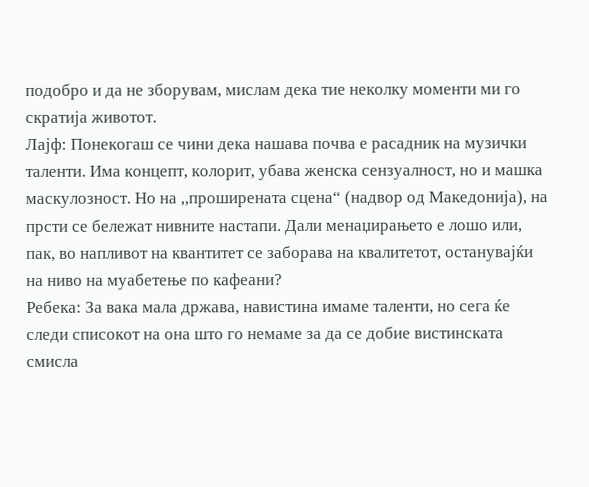подобро и да не зборувам, мислам дека тие неколку моменти ми го скратија животот.
Лајф: Понекогаш се чини дека нашава почва е расадник на музички таленти. Има концепт, колорит, убава женска сензуалност, но и машка маскулозност. Но на ,,проширената сцена“ (надвор од Македонија), на прсти се бележат нивните настапи. Дали менаџирањето е лошо или, пак, во напливот на квантитет се заборава на квалитетот, останувајќи на ниво на муабетење по кафеани?
Ребека: За вака мала држава, навистина имаме таленти, но сега ќе следи списокот на она што го немаме за да се добие вистинската смисла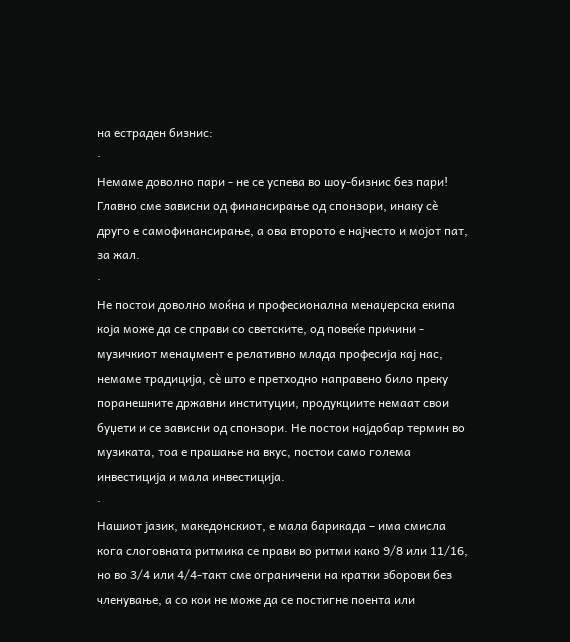на естраден бизнис:
·
Немаме доволно пари - не се успева во шоу-бизнис без пари! Главно сме зависни од финансирање од спонзори, инаку сè друго е самофинансирање, а ова второто е најчесто и мојот пат, за жал.
·
Не постои доволно моќна и професионална менаџерска екипа која може да се справи со светските, од повеќе причини - музичкиот менаџмент е релативно млада професија кај нас, немаме традиција, сè што е претходно направено било преку поранешните државни институции, продукциите немаат свои буџети и се зависни од спонзори. Не постои најдобар термин во музиката, тоа е прашање на вкус, постои само голема инвестиција и мала инвестиција.
·
Нашиот јазик, македонскиот, е мала барикада – има смисла кога слоговната ритмика се прави во ритми како 9/8 или 11/16, но во 3/4 или 4/4-такт сме ограничени на кратки зборови без членување, а со кои не може да се постигне поента или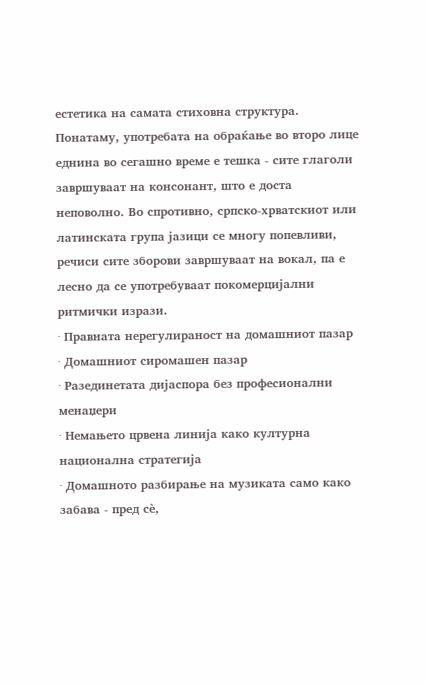естетика на самата стиховна структура. Понатаму, употребата на обраќање во второ лице еднина во сегашно време е тешка - сите глаголи завршуваат на консонант, што е доста неповолно. Во спротивно, српско-хрватскиот или латинската група јазици се многу попевливи, речиси сите зборови завршуваат на вокал, па е лесно да се употребуваат покомерцијални ритмички изрази.
· Правната нерегулираност на домашниот пазар
· Домашниот сиромашен пазар
· Разединетата дијаспора без професионални менаџери
· Немањето црвена линија како културна национална стратегија
· Домашното разбирање на музиката само како забава - пред сè,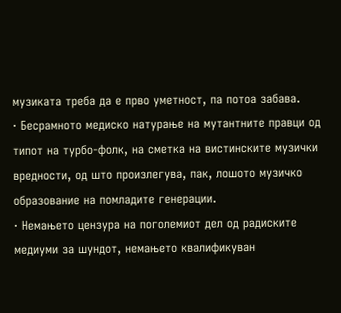музиката треба да е прво уметност, па потоа забава.
· Бесрамното медиско натурање на мутантните правци од типот на турбо-фолк, на сметка на вистинските музички вредности, од што произлегува, пак, лошото музичко образование на помладите генерации.
· Немањето цензура на поголемиот дел од радиските медиуми за шундот, немањето квалификуван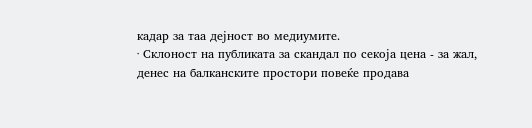кадар за таа дејност во медиумите.
· Склоност на публиката за скандал по секоја цена - за жал, денес на балканските простори повеќе продава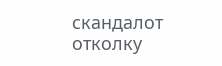скандалот отколку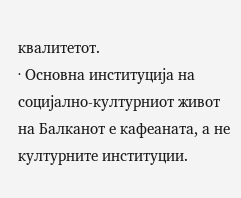квалитетот.
· Основна институција на социјално-културниот живот на Балканот е кафеаната, а не културните институции.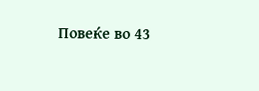Повеќе во 43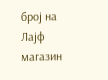број на Лајф магазин